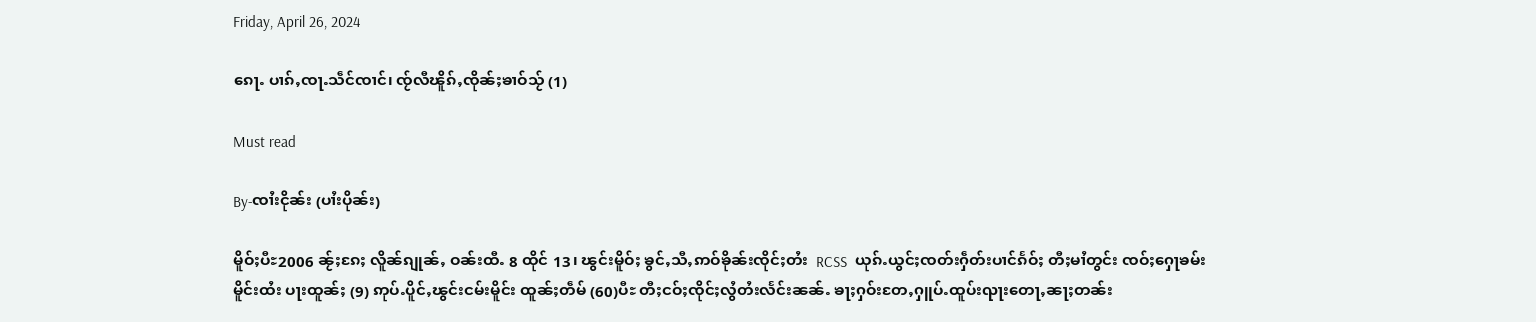Friday, April 26, 2024

ၵေႃႉ ပၢၵ်ႇၸႃႉသဵင်ၸၢင်၊ ၸႂ်လီၽိူၵ်ႇၸိုၼ်ႈၶၢဝ်သႂ် (1)

Must read

By-ၸၢႆးငိုၼ်း (ပၢႆးပိုၼ်း)

မိူဝ်ႈပီႊ2006 ၼႂ်ႈၵႄႈ လိူၼ်ၵျုၼ်ႇ ဝၼ်းထီႉ 8 ထိုင် 13၊ ၽွင်းမိူဝ်ႈ ၶွင်ႇသီႇဢဝ်ၶိုၼ်းၸိုင်ႈတႆး  RCSS  ယုၵ်ႉယွင်ႈၸတ်းႁဵတ်းပၢင်ၵႅဝ်ႈ တီႈမၢႆတွင်း ၸဝ်ႈႁေႃၶမ်းမိူင်းထႆး ပႃးထူၼ်ႈ (9) ဢုပ်ႉပိူင်ႇၽွင်းငမ်းမိူင်း ထူၼ်ႈတဵမ် (60)ပီႊ တီႈငဝ်ႈၸိုင်ႈလွႆတႆးလႅင်းၼၼ်ႉ ၶႃႈႁဝ်းတႄႇႁူပ်ႉထူပ်းၺႃးတေႃႇၼႃႈတၼ်း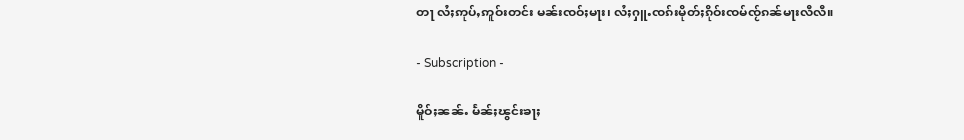တႃ လႆႈဢုပ်ႇဢူဝ်းတင်း မၼ်းၸဝ်ႈမႃး၊ လႆႈႁူႉၸၵ်းမိုတ်ႈၵိုဝ်းၸမ်ၸႂ်ၵၼ်မႃးလီလီ။

- Subscription -

မိူဝ်ႈၼၼ်ႉ မႅၼ်ႈၽွင်းၶႃႈ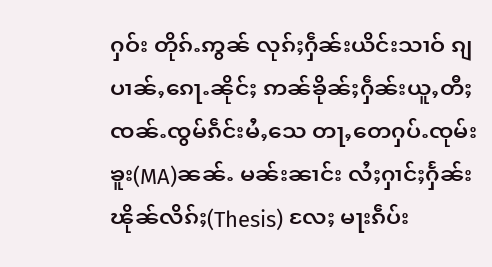ႁဝ်း တိုၵ်ႉဢွၼ် လုၵ်ႈႁဵၼ်းယိင်းသၢဝ် ၵျပၢၼ်ႇၵေႃႉၼိုင်ႈ ဢၼ်ၶိုၼ်ႈႁဵၼ်းယူႇတီႈ ၸၼ်ႉၸွမ်ၵဵင်းမႆႇသေ တႃႇတေႁပ်ႉၸုမ်းၶူး(MA)ၼၼ်ႉ မၼ်းၼၢင်း လႆႈႁၢင်ႈႁႅၼ်း ၽိုၼ်လိၵ်ႈ(Thesis) လႄႈ မႃးၵဵပ်း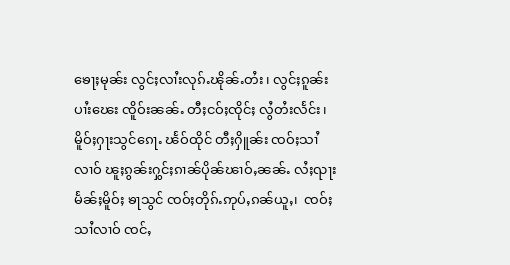ၶေႃႈမုၼ်း လွင်ႈလၢႆးလုၵ်ႉၽိုၼ်ႉတႆး၊ လွင်ႈၵူၼ်းပၢႆးၽေး ၸိူဝ်းၼၼ်ႉ တီႈငဝ်ႈၸိုင်ႈ လွႆတႆးလႅင်း၊ မိူဝ်ႈႁႃးသွင်ၵေႃႉ ၽႅဝ်ထိုင် တီႈႁိူၼ်း ၸဝ်ႈသၢႆလၢဝ် ၽူႈၵွၼ်းႁွင်ႈၵၢၼ်ပိုၼ်ၽၢဝ်ႇၼၼ်ႉ လႆႈၺႃး မႅၼ်ႈမိူဝ်ႈ ၶႃသွင် ၸဝ်ႈတိုၵ်ႉဢုပ်ႇၵၼ်ယူႇ၊  ၸဝ်ႈသၢႆလၢဝ် ၸင်ႇ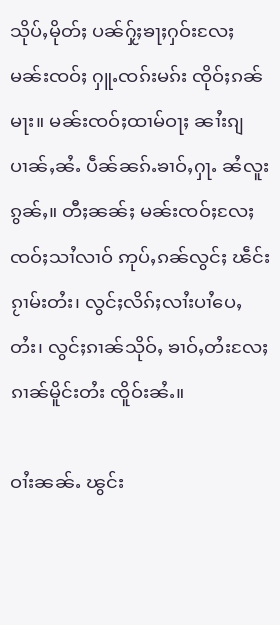သိုပ်ႇမိုတ်ႈ ပၼ်ႁႂ်ႈၶႃႈႁဝ်းလႄႈ မၼ်းၸဝ်ႈ ႁူႉၸၵ်းမၵ်း ၸိုဝ်ႈၵၼ်မႃး။ မၼ်းၸဝ်ႈထၢမ်ဝႃႈ ၼၢႆးၵျပၢၼ်ႇၼႆႉ ပဵၼ်ၼၵ်ႉၶၢဝ်ႇႁႃႉ ၼႆလူးၵွၼ်ႇ။ တီႈၼၼ်ႈ မၼ်းၸဝ်ႈလႄႈ ၸဝ်ႈသၢႆလၢဝ် ဢုပ်ႇၵၼ်လွင်ႈ ၽဵင်းၵႂၢမ်းတႆး၊ လွင်ႈလိၵ်ႈလၢႆးပၢႆပေႇတႆး၊ လွင်ႈၵၢၼ်သိုဝ်ႇ ၶၢဝ်ႇတႆးလႄႈ ၵၢၼ်မိူင်းတႆး ၸိူဝ်းၼႆႉ။

ဝၢႆးၼၼ်ႉ ၽွင်း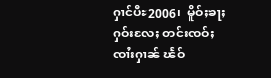ႁၢင်ပီႊ2006၊  မိူဝ်ႈၶႃႈႁဝ်းလႄႈ တင်းၸဝ်ႈၸၢႆးႁၢၼ် ၽႅဝ်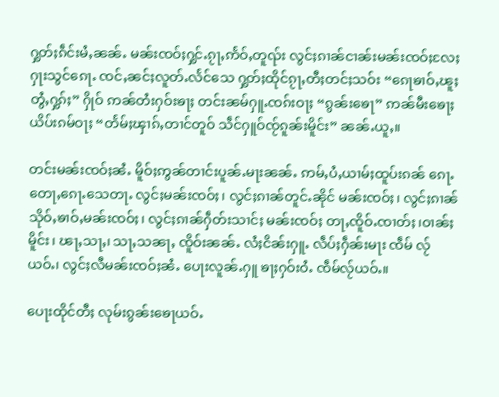ႁွတ်ႈၵဵင်းမႆႇၼၼ်ႉ မၼ်းၸဝ်ႈႁွင်ႉၵႂႃႇဢႅဝ်ႇတူၺ်း လွင်ႈၵၢၼ်ငၢၼ်းမၼ်းၸဝ်ႈလႄႈ ႁႃးသွင်ၵေႃႉ ၸင်ႇၼင်ႈလူတ်ႉလႅင်သေ ႁွတ်ႈထိုင်ၵႂႃႇတီႈတင်ႈသဝ်း “ၵေႃၶၢဝ်ႇၽူႈတွႆႇႁွၵ်ႈ” ႁိုဝ် ဢၼ်တႆးႁဝ်းၶႃႈ တင်းၼမ်ႁူႉၸၵ်းဝႃႈ “ၵွၼ်းၶေႃ” ဢၼ်မီးၶေႃႈယိပ်းၵမ်ဝႃႈ “တႅမ်ႈၾၢၵ်ႇတၢင်တူဝ် သဵင်ႁူဝ်ၸႂ်ၵူၼ်းမိူင်း” ၼၼ်ႉယူႇ။

တင်းမၼ်းၸဝ်ႈၼႆႉ မိူဝ်ႈဢွၼ်တၢင်းပူၼ်ႉမႃးၼၼ်ႉ ဢမ်ႇပႆႇယၢမ်ႈထူပ်းၵၼ် ၵေႃႉတေႃႇၵေႃႉသေတႃႉ လွင်ႈမၼ်းၸဝ်ႈ၊ လွင်ႈၵၢၼ်တူင်ႉၼိုင် မၼ်းၸဝ်ႈ၊ လွင်ႈၵၢၼ်သိုဝ်ႇၶၢဝ်ႇမၼ်းၸဝ်ႈ၊ လွင်ႈၵၢၼ်ႁဵတ်းသၢင်ႈ မၼ်းၸဝ်ႈ တႃႇၸိူဝ်ႉၸၢတ်ႈ၊ဝၢၼ်ႈမိူင်း၊ ၽႃႇသႃႇ၊ သႃႇသၼႃႇ ၸိူဝ်းၼၼ်ႉ လႆႈငိၼ်းႁူႉ လဵပ်ႈႁဵၼ်းမႃး ၸဵမ် လႂ်ယဝ်ႉ၊ လွင်ႈလီမၼ်းၸဝ်ႈၼႆႉ ပေႃးလူၼ်ႉႁူ ၶႃႈႁဝ်းဝႆႉ ၸဵမ်လႂ်ယဝ်ႉ။

ပေႃးထိုင်တီႈ လုမ်းၵွၼ်းၶေႃယဝ်ႉ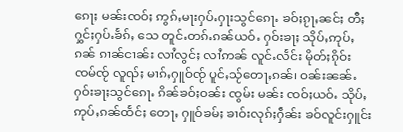ၵေႃႈ မၼ်းၸဝ်ႈ ဢွၵ်ႇမႃးႁပ်ႉႁႃးသွင်ၵေႃႉ ၶဝ်ႈၵႂႃႇၼင်ႈ တီႈႁွင်ႈႁပ်ႉၶႅၵ်ႇ သေ တူင်ႉတၵ်ႉၵၼ်ယဝ်ႉ ႁဝ်းၶႃႈ သိုပ်ႇဢုပ်ႇၵၼ် ၵၢၼ်ငၢၼ်း လၢႆလွင်ႈ လၢႆဢၼ် လူင်ႉလႅင်း မိုတ်ႈၵိုဝ်း ၸမ်ၸႂ် လူၺ်ႈ မၢၵ်ႇႁူဝ်ၸႂ် ပူင်ႇသႂ်တေႃႇၵၼ်၊ ဝၼ်းၼၼ်ႉ ႁဝ်းၶႃႈသွင်ၵေႃႉ ၵိၼ်ၶဝ်ႈဝၼ်း ၸွမ်း မၼ်း ၸဝ်ႈယဝ်ႉ သိုပ်ႇဢုပ်ႇၵၼ်ထႅင်ႈ တေႃႇ ႁူဝ်ၶမ်ႈ ၶၢဝ်းလုၵ်ႈႁဵၼ်း ၶဝ်လူင်းႁူင်း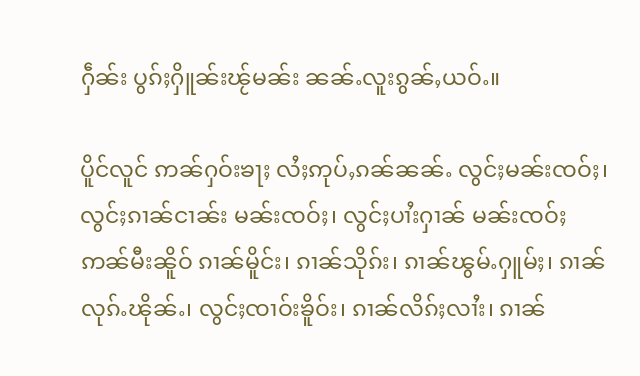ႁဵၼ်း ပွၵ်ႈႁိူၼ်းၽႂ်မၼ်း ၼၼ်ႉလူးၵွၼ်ႇယဝ်ႉ။

ပိူင်လူင် ဢၼ်ႁဝ်းၶႃႈ လႆႈဢုပ်ႇၵၼ်ၼၼ်ႉ လွင်ႈမၼ်းၸဝ်ႈ၊ လွင်ႈၵၢၼ်ငၢၼ်း မၼ်းၸဝ်ႈ၊ လွင်ႈပၢႆးႁၢၼ် မၼ်းၸဝ်ႈ ဢၼ်မီးၼိူဝ် ၵၢၼ်မိူင်း၊ ၵၢၼ်သိုၵ်း၊ ၵၢၼ်ၽွမ်ႉႁူမ်ႈ၊ ၵၢၼ်လုၵ်ႉၽိုၼ်ႉ၊ လွင်ႈၸၢဝ်းၶိူဝ်း၊ ၵၢၼ်လိၵ်ႈလၢႆး၊ ၵၢၼ်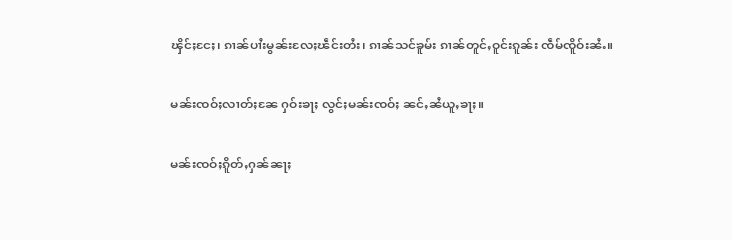ၾိင်ႈငႄႈ၊ ၵၢၼ်ပၢႆးမွၼ်းလႄႈၽဵင်းတႆး၊ ၵၢၼ်သင်ၶူမ်း ၵၢၼ်တူင်ႇဝူင်းၵူၼ်း ၸဵမ်ၸိူဝ်းၼႆႉ။

မၼ်းၸဝ်ႈလၢတ်ႈၼႄ ႁဝ်းၶႃႈ လွင်ႈမၼ်းၸဝ်ႈ ၼင်ႇၼႆယူႇၶႃႈ။

မၼ်းၸဝ်ႈၵိူတ်ႇႁၼ်ၼႃႈ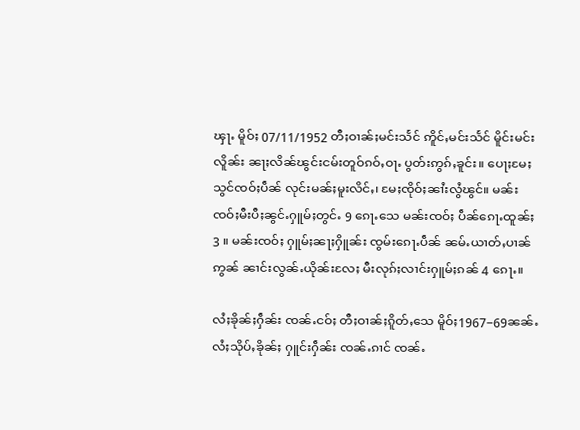ၾႃႉ မိူဝ်ႈ 07/11/1952 တီႈဝၢၼ်ႈမင်းသႅင် ဢိူင်ႇမင်းသႅင် မိူင်းမင်းလိူၼ်း ၼႃႈလိၼ်ၽွင်းငမ်းတူဝ်ၵဝ်ႇဝႃႉ ပွတ်းဢွၵ်ႇၶူင်း။ ပေႃႈမႄႈသွင်ၸဝ်ႈပဵၼ် လုင်းမၼ်ႈမူးလိင်ႇ၊ မႄႈၸိုဝ်ႈၼၢႆးလွႆၽွင်။ မၼ်းၸဝ်ႈမီးပီႈၼွင်ႉႁူမ်ႈတွင်ႉ 9 ၵေႃႉသေ မၼ်းၸဝ်ႈ ပဵၼ်ၵေႃႉထူၼ်ႈ 3 ။ မၼ်းၸဝ်ႈ ႁူမ်ႈၼႃႈႁိူၼ်း ၸွမ်းၵေႃႉပဵၼ် ၼမ်ႉယၢတ်ႇပၢၼ်ဢွၼ် ၼၢင်းလွၼ်ႉယိုၼ်းလႄႈ မီးလုၵ်ႈလၢင်းႁူမ်ႈၵၼ် 4 ၵေႃႉ။

လႆႈၶိုၼ်ႈႁဵၼ်း ၸၼ်ႉငဝ်ႈ တီႈဝၢၼ်ႈၵိူတ်ႇသေ မိူဝ်ႈ1967−69ၼၼ်ႉ လႆႈသိုပ်ႇၶိုၼ်ႈ ႁူင်းႁဵၼ်း ၸၼ်ႉၵၢင် ၸၼ်ႉ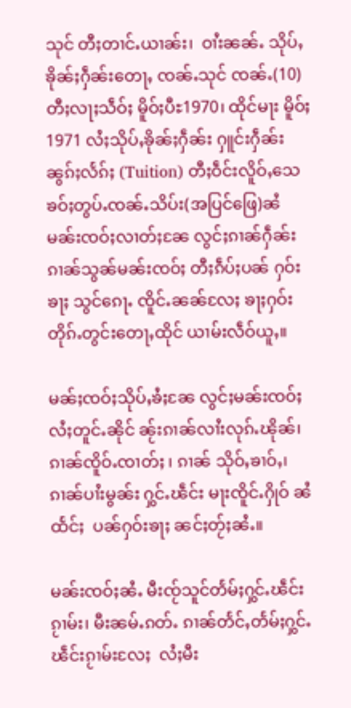သုင် တီႈတၢင်ႉယၢၼ်း၊  ဝၢႆးၼၼ်ႉ သိုပ်ႇၶိုၼ်ႈႁဵၼ်းတေႃႇ ၸၼ်ႉသုင် ၸၼ်ႉ(10) တီႈလႃႈသဵဝ်ႈ မိူဝ်ႈပီႊ1970၊ ထိုင်မႃး မိူဝ်ႈ 1971 လႆႈသိုပ်ႇၶိုၼ်ႈႁဵၼ်း ႁူင်းႁဵၼ်းၼွၵ်ႈလႅၵ်ႈ (Tuition) တီႈဝဵင်းလိူဝ်ႇသေ ၶဝ်ႈတွပ်ႉၸၼ်ႉသိပ်း(အပြင်ဖြေ)ၼႆ မၼ်းၸဝ်ႈလၢတ်ႈၼႄ လွင်ႈၵၢၼ်ႁဵၼ်းၵၢၼ်သွၼ်မၼ်းၸဝ်ႈ တီႈၵဵပ်ႈပၼ် ႁဝ်းၶႃႈ သွင်ၵေႃႉ ၸိူင်ႉၼၼ်လႄႈ ၶႃႈႁဝ်းတိုၵ်ႉတွင်းတေႃႇထိုင် ယၢမ်းလဵဝ်ယူႇ။

မၼ်ႈၸဝ်ႈသိုပ်ႇၶႆႈၼႄ လွင်ႈမၼ်းၸဝ်ႈလႆႈတူင်ႉၼိုင် ၼႂ်းၵၢၼ်လၢႆးလုၵ်ႉၽိုၼ်၊ ၵၢၼ်ၸိူဝ်ႉၸၢတ်ႈ ၊ ၵၢၼ် သိုဝ်ႇၶၢဝ်ႇ၊ ၵၢၼ်ပၢႆးမွၼ်း ႁွင်ႉၽဵင်း မႃးၸိူင်ႉႁိုဝ် ၼႆထႅင်ႈ  ပၼ်ႁဝ်းၶႃႈ ၼင်ႈတႂ်ႈၼႆႉ။

မၼ်းၸဝ်ႈၼႆႉ မီးၸႂ်သူင်တႅမ်ႈႁွင်ႉၽဵင်းၵႂၢမ်း၊ မီးၼမ်ႉၵတ်ႉ ၵၢၼ်တႅင်ႇတႅမ်ႈႁွင်ႉၽဵင်းၵႂၢမ်းလႄႈ  လႆႈမီး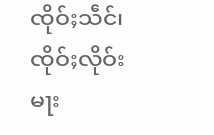ၸိုဝ်ႈသဵင်၊ ၸိုဝ်ႈလိုဝ်းမႃး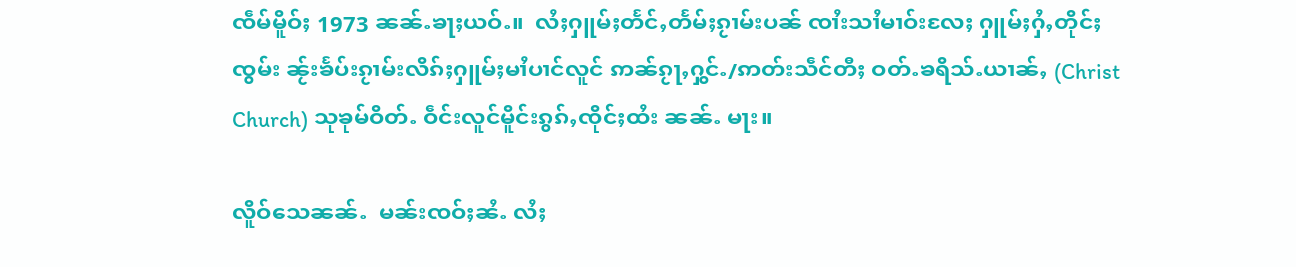ၸဵမ်မိူဝ်ႈ 1973 ၼၼ်ႉၶႃႈယဝ်ႉ။  လႆႈႁူမ်ႈတႅင်ႇတႅမ်ႈၵႂၢမ်းပၼ် ၸၢႆးသၢႆမၢဝ်းလႄႈ ႁူမ်ႈႁႆႇတိုင်ႈၸွမ်း ၼႂ်းၶႅပ်းၵႂၢမ်းလိၵ်ႈႁူမ်ႈမၢႆပၢင်လူင် ဢၼ်ၵႂႃႇႁွင်ႉ/ဢတ်းသဵင်တီႈ ဝတ်ႉၶရိသ်ႉယၢၼ်ႇ (Christ Church) သုၶုမ်ဝိတ်ႉ ဝဵင်းလူင်မိူင်းၵွၵ်ႇၸိုင်ႈထႆး ၼၼ်ႉ မႃး။

လိူဝ်သေၼၼ်ႉ  မၼ်းၸဝ်ႈၼႆႉ လႆႈ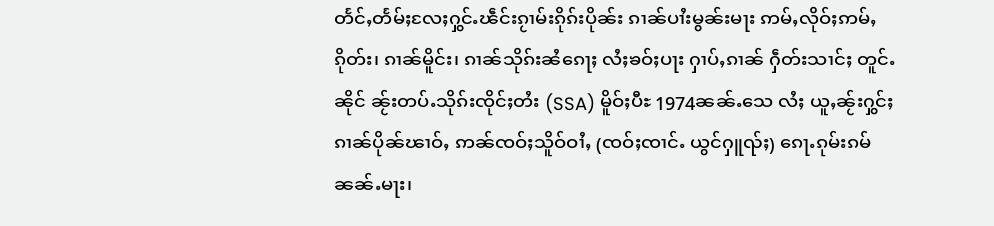တႅင်ႇတႅမ်ႈလႄႈႁွင်ႉၽဵင်းၵႂၢမ်းၵိုၵ်းပိုၼ်း ၵၢၼ်ပၢႆးမွၼ်းမႃး ဢမ်ႇလိုဝ်ႈဢမ်ႇၵိုတ်း၊ ၵၢၼ်မိူင်း၊ ၵၢၼ်သိုၵ်းၼႆၵေႃႈ လႆႈၶဝ်ႈပႃး ႁၢပ်ႇၵၢၼ် ႁဵတ်းသၢင်ႈ တူင်ႉၼိုင် ၼႂ်းတပ်ႉသိုၵ်းၸိုင်ႈတႆး (SSA) မိူဝ်ႈပီႊ 1974ၼၼ်ႉသေ လႆႈ ယူႇၼႂ်းႁွင်ႈၵၢၼ်ပိုၼ်ၽၢဝ်ႇ ဢၼ်ၸဝ်ႈသိူဝ်ဝၢႆႇ (ၸဝ်ႈၸၢင်ႉ ယွင်ႁူၺ်ႈ) ၵေႃႉၵုမ်းၵမ်ၼၼ်ႉမႃး၊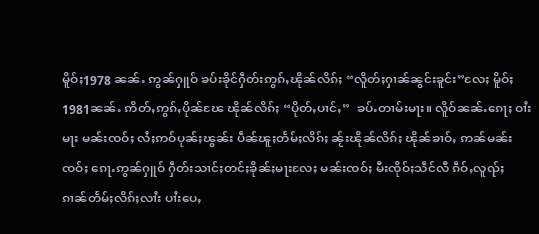မိူဝ်ႈ1978 ၼၼ်ႉ ဢွၼ်ႁူဝ် ၶပ်းၶိုင်ႁဵတ်းဢွၵ်ႇၽိုၼ်လိၵ်ႈ “လိူတ်ႈႁၢၼ်ၼွင်းၶူင်း”လႄႈ မိူဝ်ႈ 1981ၼၼ်ႉ ဢိတ်ႇဢွၵ်ႇပိုၼ်ၽႄ ၽိုၼ်လိၵ်ႈ “ပိုတ်ႇပၢင်ႇ”  ၶပ်ႉတၢမ်းမႃး။ လိူဝ်ၼၼ်ႉၵေႃႈ ဝၢႆးမႃး မၼ်းၸဝ်ႈ လႆႈဢဝ်ပုၼ်ႈၽွၼ်း ပဵၼ်ၽူႈတႅမ်ႈလိၵ်ႈ ၼႂ်းၽိုၼ်လိၵ်ႈ ၽိုၼ်ၶၢဝ်ႇ ဢၼ်မၼ်းၸဝ်ႈ ၵေႃႉဢွၼ်ႁူဝ် ႁဵတ်းသၢင်ႈတင်ႈၶိုၼ်ႈမႃးလႄႈ မၼ်းၸဝ်ႈ မီးၸိုဝ်ႈသဵင်လီ ၵဵဝ်ႇလူၺ်ႈ ၵၢၼ်တႅမ်ႈလိၵ်ႈလၢႆး ပၢႆးပေႇ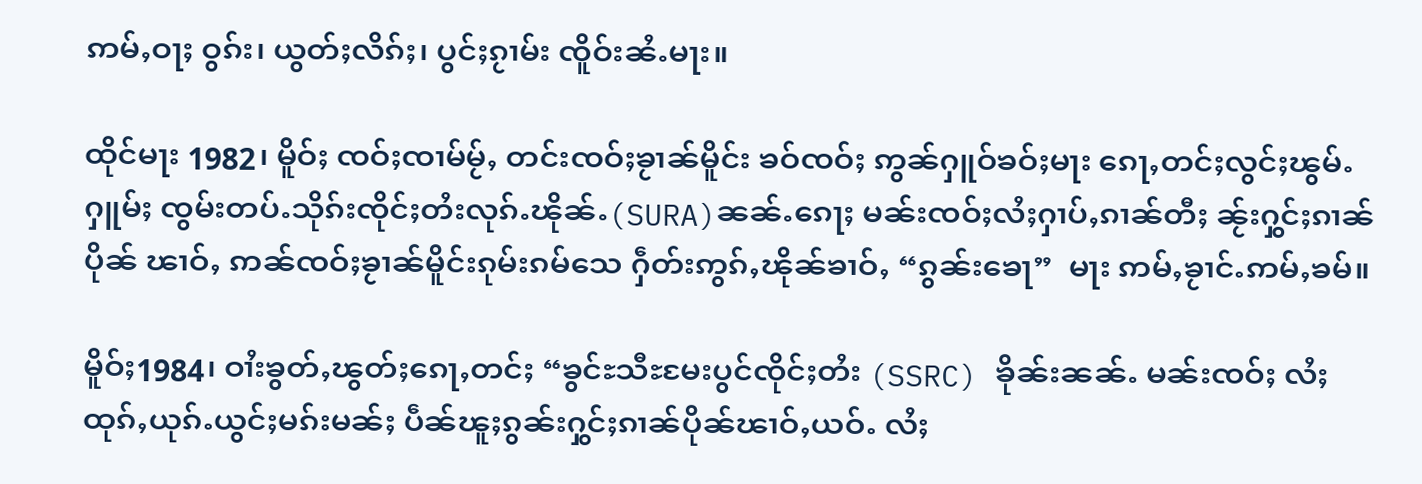ဢမ်ႇဝႃႈ ဝွၵ်း၊ ယွတ်ႈလိၵ်ႈ၊ ပွင်ႈၵႂၢမ်း ၸိူဝ်းၼႆႉမႃး။

ထိုင်မႃး 1982၊ မိူဝ်ႈ ၸဝ်ႈၸၢမ်မႂ်ႇ တင်းၸဝ်ႈၶႂၢၼ်မိူင်း ၶဝ်ၸဝ်ႈ ဢွၼ်ႁူဝ်ၶဝ်ႈမႃး ၵေႃႇတင်ႈလွင်ႈၽွမ်ႉႁူမ်ႈ ၸွမ်းတပ်ႉသိုၵ်းၸိုင်ႈတႆးလုၵ်ႉၽိုၼ်ႉ(SURA)ၼၼ်ႉၵေႃႈ မၼ်းၸဝ်ႈလႆႈႁၢပ်ႇၵၢၼ်တီႈ ၼႂ်းႁွင်ႈၵၢၼ်ပိုၼ် ၽၢဝ်ႇ ဢၼ်ၸဝ်ႈၶႂၢၼ်မိူင်းၵုမ်းၵမ်သေ ႁဵတ်းဢွၵ်ႇၽိုၼ်ၶၢဝ်ႇ “ၵွၼ်းၶေႃ”  မႃး ဢမ်ႇၶႂၢင်ႉဢမ်ႇၶမ်။

မိူဝ်ႈ1984၊ ဝၢႆးၶွတ်ႇၽွတ်ႈၵေႃႇတင်ႈ “ၶွင်ႊသီႊမႄးပွင်ၸိုင်ႈတႆး (SSRC) ၶိုၼ်းၼၼ်ႉ မၼ်းၸဝ်ႈ လႆႈထုၵ်ႇယုၵ်ႉယွင်ႈမၵ်းမၼ်ႈ ပဵၼ်ၽူႈၵွၼ်းႁွင်ႈၵၢၼ်ပိုၼ်ၽၢဝ်ႇယဝ်ႉ လႆႈ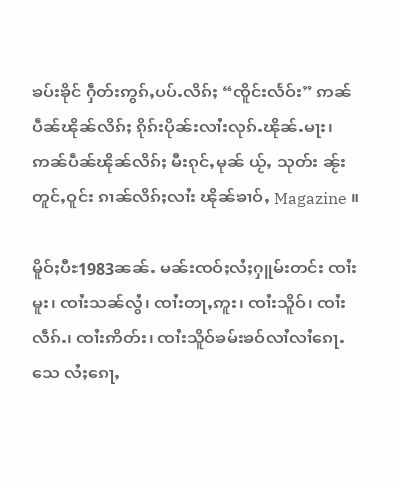ၶပ်းၶိုင် ႁဵတ်းဢွၵ်ႇပပ်ႉလိၵ်ႈ “ၸိူင်းလႅဝ်း” ဢၼ်ပဵၼ်ၽိုၼ်လိၵ်ႈ ၵိုၵ်းပိုၼ်းလၢႆးလုၵ်ႉၽိုၼ်ႉမႃး၊ ဢၼ်ပဵၼ်ၽိုၼ်လိၵ်ႈ မီးၵုင်ႇမုၼ် ယႂ်ႇ သုတ်း ၼႂ်းတူင်ႇဝူင်း ၵၢၼ်လိၵ်ႈလၢႆး ၽိုၼ်ၶၢဝ်ႇ Magazine ။

မိူဝ်ႈပီႊ1983ၼၼ်ႉ မၼ်းၸဝ်ႈလႆႈႁူမ်းတင်း ၸၢႆးမူး၊ ၸၢႆးသၼ်လွႆ၊ ၸၢႆးတႃႇဢူး၊ ၸၢႆးသိူဝ်၊ ၸၢႆးလဵၵ်ႉ၊ ၸၢႆးဢိတ်း၊ ၸၢႆးသိူဝ်ၶမ်းၶဝ်လၢႆလၢႆၵေႃႉသေ လႆႈၵေႃႇ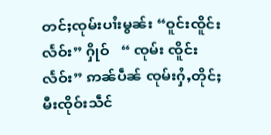တင်ႈၸုမ်းပၢႆးမွၼ်း “ဝူင်းၸိူင်းလႅဝ်း” ႁိုဝ်   “ ၸုမ်း ၸိူင်းလႅဝ်း” ဢၼ်ပဵၼ် ၸုမ်းႁႆႇတိုင်ႈ မီးၸိုဝ်းသဵင်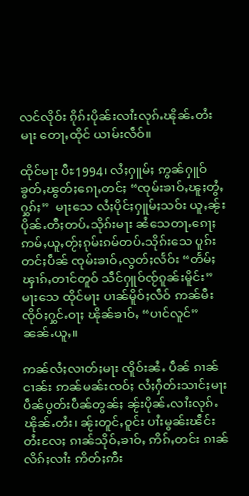လင်လိုဝ်း ၵိုၵ်းပိုၼ်းလၢႆးလုၵ်ႉၽိုၼ်ႉတႆးမႃး တေႃႇထိုင် ယၢမ်းလဵဝ်။

ထိုင်မႃး ပီႊ1994၊ လႆႈႁူမ်ႈ ဢွၼ်ႁူဝ် ၶွတ်ႇၽွတ်ႈၵေႃႇတင်ႈ “ၸုမ်းၶၢဝ်ႇၽူႈတွႆႇႁွၵ်ႈ”  မႃးသေ လႆႈပိုင်ႈႁူမ်ႈသဝ်း ယူႇၼႂ်းပိုၼ်ႉတီႈတပ်ႉသိုၵ်းမႃး ၼႆသေတႃႉၵေႃႈ ဢမ်ႇယူႇတႂ်ႈၵုမ်းၵမ်တပ်ႉသိုၵ်းသေ ပူၵ်းတင်ႈပဵၼ် ၸုမ်းၶၢဝ်ႇလွတ်ႈလႅဝ်း “တႅမ်ႈၾၢၵ်ႇတၢင်တူဝ် သဵင်ႁူဝ်ၸႂ်ၵူၼ်းမိူင်း”မႃးသေ ထိုင်မႃး ပၢၼ်မိူဝ်ႈလဵဝ် ဢၼ်မီးၸိုဝ်ႈႁွင်ႉဝႃႈ ၽိုၼ်ၶၢဝ်ႇ “ပၢင်လူင်” ၼၼ်ႉယူႇ။

ဢၼ်လႆႈလၢတ်ႈမႃး ၸိူဝ်းၼႆႉ ပဵၼ် ၵၢၼ်ငၢၼ်း ဢၼ်မၼ်းၸဝ်ႈ လႆႈႁဵတ်းသၢင်ႈမႃး ပဵၼ်ပွတ်းပဵၼ်တွၼ်ႈ ၼႂ်းပိုၼ်ႉလၢႆးလုၵ်ႉၽိုၼ်ႉတႆး၊ ၼႂ်းတူင်ႇဝူင်း ပၢႆးမွၼ်းၽဵင်းတႆးလႄႈ ၵၢၼ်သိုဝ်ႇၶၢဝ်ႇ ဢိၵ်ႇတင်း ၵၢၼ် လိၵ်ႈလၢႆး ဢိတ်ႈဢီး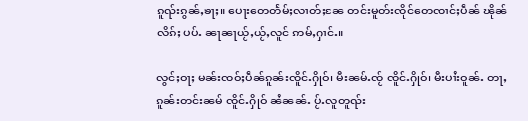ၵူၺ်းၵွၼ်ႇၶႃႈ။ ပေႃးတေတႅမ်ႈလၢတ်ႈၼႄ တင်းမူတ်းၸိုင်တေၸၢင်ႈပဵၼ် ၽိုၼ်လိၵ်ႈ ပပ်ႉ ၼႃၼႃယႂ်ႇယႂ်ႇလူင် ဢမ်ႇႁၢင်ႉ။

လွင်ႈဝႃႈ မၼ်းၸဝ်ႈပဵၼ်ၵူၼ်းၸိူင်ႉႁိုဝ်၊ မီးၼမ်ႉၸႂ် ၸိူင်ႉႁိုဝ်၊ မီးပၢႆးဝူၼ်ႉ တႃႇၵူၼ်းတင်းၼမ် ၸိူင်ႉႁိုဝ် ၼႆၼၼ်ႉ ပႂ်ႉလူတူၺ်း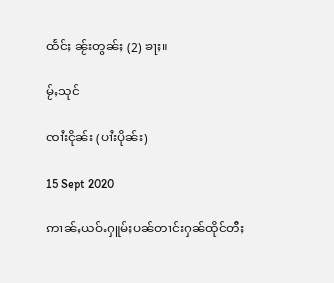ထႅင်ႈ ၼႂ်းတွၼ်ႈ (2) ၶႃႈ။

မႂ်ႇသုင်

ၸၢႆးငိုၼ်း (ပၢႆးပိုၼ်း)

15 Sept 2020

ဢၢၼ်ႇယဝ်ႉႁူမ်ႈပၼ်တၢင်းႁၼ်ထိုင်တီႈ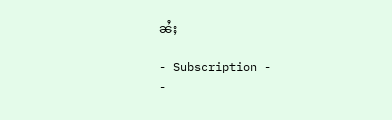ၼႆႈ

- Subscription -
-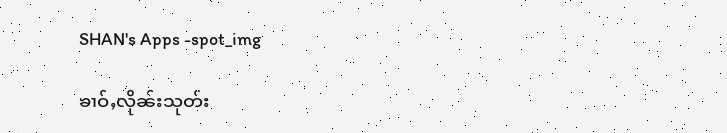SHAN's Apps -spot_img

ၶၢဝ်ႇလိုၼ်းသုတ်း